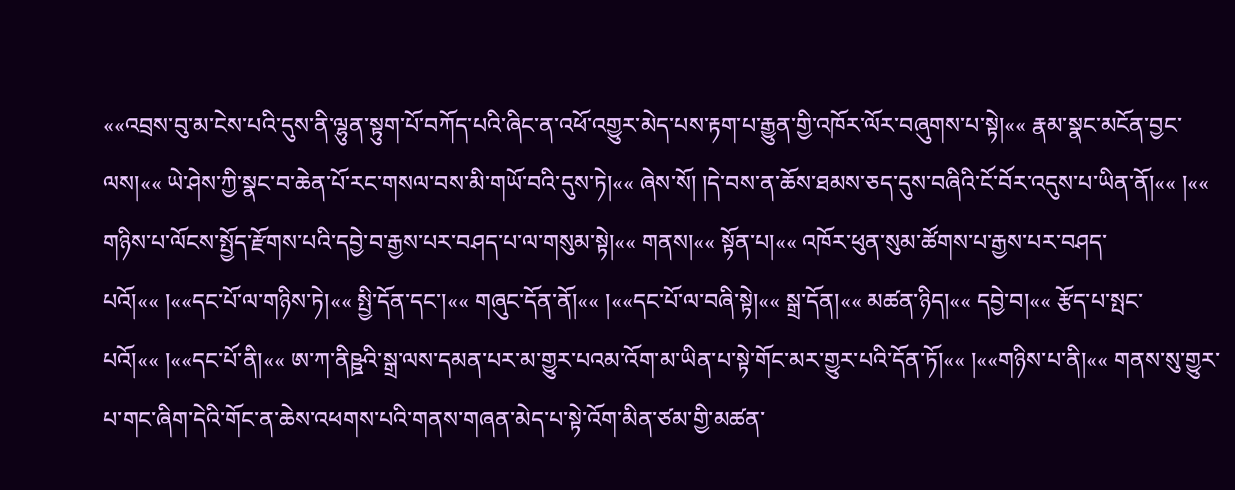««འབྲས་བུ་མ་ངེས་པའི་དུས་ནི་ལྷུན་སྟུག་པོ་བཀོད་པའི་ཞིང་ན་འཕོ་འགྱུར་མེད་པས་རྟག་པ་རྒྱུན་གྱི་འཁོར་ལོར་བཞུགས་པ་སྟེ།«« རྣམ་སྣང་མངོན་བྱང་ལས།«« ཡེ་ཤེས་ཀྱི་སྣང་བ་ཆེན་པོ་རང་གསལ་བས་མི་གཡོ་བའི་དུས་ཏེ།«« ཞེས་སོ། །དེ་བས་ན་ཆོས་ཐམས་ཅད་དུས་བཞིའི་ངོ་བོར་འདུས་པ་ཡིན་ནོ།«« །«« གཉིས་པ་ལོངས་སྤྱོད་རྫོགས་པའི་དབྱེ་བ་རྒྱས་པར་བཤད་པ་ལ་གསུམ་སྟེ།«« གནས།«« སྟོན་པ།«« འཁོར་ཕུན་སུམ་ཚོགས་པ་རྒྱས་པར་བཤད་པའོ།«« །««དང་པོ་ལ་གཉིས་ཏེ།«« སྤྱི་དོན་དང་།«« གཞུང་དོན་ནོ།«« །««དང་པོ་ལ་བཞི་སྟེ།«« སྒྲ་དོན།«« མཚན་ཉིད།«« དབྱེ་བ།«« རྩོད་པ་སྤང་པའོ།«« །««དང་པོ་ནི།«« ཨ་ཀ་ནིཥྛའི་སྒྲ་ལས་དམན་པར་མ་གྱུར་པའམ་འོག་མ་ཡིན་པ་སྟེ་གོང་མར་གྱུར་པའི་དོན་ཏོ།«« །««གཉིས་པ་ནི།«« གནས་སུ་གྱུར་པ་གང་ཞིག་དེའི་གོང་ན་ཆེས་འཕགས་པའི་གནས་གཞན་མེད་པ་སྟེ་འོག་མིན་ཙམ་གྱི་མཚན་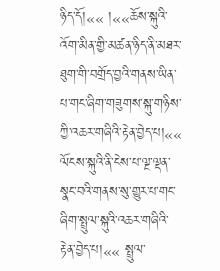ཉིད་དོ།«« །««ཆོས་སྐུའི་འོག་མིན་གྱི་མཚན་ཉིད་ནི་མཐར་ཐུག་གི་བགྲོད་བྱའི་གནས་ཡིན་པ་གང་ཞིག་གཟུགས་སྐུ་གཉིས་ཀྱི་འཆར་གཞིའི་རྟེན་བྱེད་པ།«« ལོངས་སྐུའི་ནི་ངེས་པ་ལྔ་ལྡན་སྣང་བའི་གནས་སུ་གྱུར་པ་གང་ཞིག་སྤྲུལ་སྐུའི་འཆར་གཞིའི་རྟེན་བྱེད་པ།«« སྤྲུལ་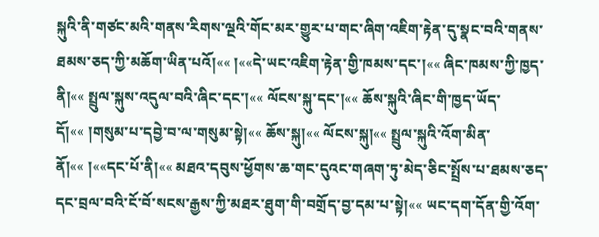སྐུའི་ནི་གཙང་མའི་གནས་རིགས་ལྔའི་གོང་མར་གྱུར་པ་གང་ཞིག་འཇིག་རྟེན་དུ་སྣང་བའི་གནས་ཐམས་ཅད་ཀྱི་མཆོག་ཡིན་པའོ།«« །««དེ་ཡང་འཇིག་རྟེན་གྱི་ཁམས་དང་།«« ཞིང་ཁམས་ཀྱི་ཁྱད་ནི།«« སྤྲུལ་སྐུས་འདུལ་བའི་ཞིང་དང་།«« ལོངས་སྐུ་དང་།«« ཆོས་སྐུའི་ཞིང་གི་ཁྱད་ཡོད་དོ།«« །གསུམ་པ་དབྱེ་བ་ལ་གསུམ་སྟེ།«« ཆོས་སྐུ།«« ལོངས་སྐུ།«« སྤྲུལ་སྐུའི་འོག་མིན་ནོ།«« །««དང་པོ་ནི།«« མཐའ་དབུས་ཕྱོགས་ཆ་གང་དུའང་གཞག་ཏུ་མེད་ཅིང་སྤྲོས་པ་ཐམས་ཅད་དང་བྲལ་བའི་ངོ་བོ་སངས་རྒྱས་ཀྱི་མཐར་ཐུག་གི་བགྲོད་བྱ་དམ་པ་སྟེ།«« ཡང་དག་དོན་གྱི་འོག་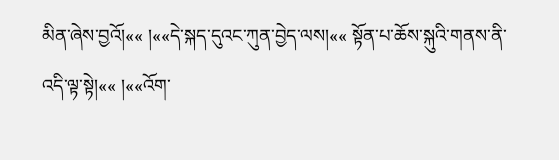མིན་ཞེས་བྱའོ།«« །««དེ་སྐད་དུའང་ཀུན་བྱེད་ལས།«« སྟོན་པ་ཆོས་སྐུའི་གནས་ནི་འདི་ལྟ་སྟེ།«« །««འོག་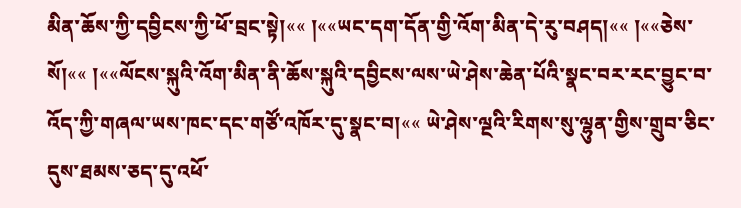མིན་ཆོས་ཀྱི་དབྱིངས་ཀྱི་ཕོ་བྲང་སྟེ།«« །««ཡང་དག་དོན་གྱི་འོག་མིན་དེ་རུ་བཤད།«« །««ཅེས་སོ།«« །««ལོངས་སྐུའི་འོག་མིན་ནི་ཆོས་སྐུའི་དབྱིངས་ལས་ཡེ་ཤེས་ཆེན་པོའི་སྣང་བར་རང་བྱུང་བ་འོད་ཀྱི་གཞལ་ཡས་ཁང་དང་གཙོ་འཁོར་དུ་སྣང་བ།«« ཡེ་ཤེས་ལྔའི་རིགས་སུ་ལྷུན་གྱིས་གྲུབ་ཅིང་དུས་ཐམས་ཅད་དུ་འཕོ་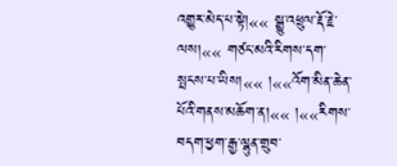འགྱུར་མེད་པ་སྟེ།«« སྒྱུ་འཕྲུལ་རྡོ་རྗེ་ལས།«« གཙང་མའི་རིགས་དག་སྤངས་པ་ཡིས།«« །««འོག་མིན་ཆེན་པོའི་གནས་མཆོག་ན།«« །««རིགས་བདག་ཕྱག་རྒྱ་ལྷུན་གྲུབ་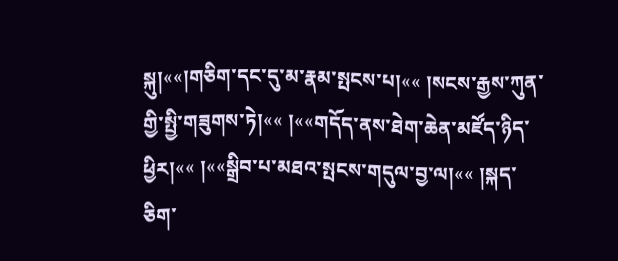སྐུ།««།གཅིག་དང་དུ་མ་རྣམ་སྤངས་པ།«« །སངས་རྒྱས་ཀུན་གྱི་སྤྱི་གཟུགས་ཏེ།«« །««གདོད་ནས་ཐེག་ཆེན་མཛོད་ཉིད་ཕྱིར།«« །««སྒྲིབ་པ་མཐའ་སྤངས་གདུལ་བྱ་ལ།«« །སྐད་ཅིག་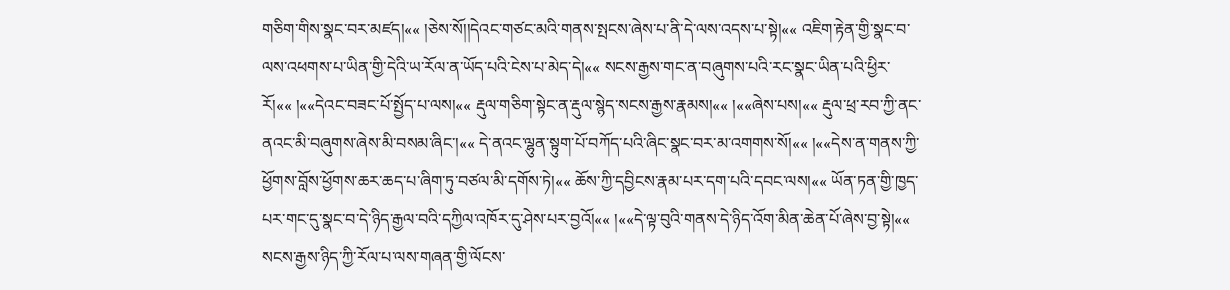གཅིག་གིས་སྣང་བར་མཛད།«« །ཅེས་སོ།།དེའང་གཙང་མའི་གནས་སྤངས་ཞེས་པ་ནི་དེ་ལས་འདས་པ་སྟེ།«« འཇིག་རྟེན་གྱི་སྣང་བ་ལས་འཕགས་པ་ཡིན་གྱི་དེའི་ཡ་རོལ་ན་ཡོད་པའི་ངེས་པ་མེད་དེ།«« སངས་རྒྱས་གང་ན་བཞུགས་པའི་རང་སྣང་ཡིན་པའི་ཕྱིར་རོ།«« །««དེའང་བཟང་པོ་སྤྱོད་པ་ལས།«« རྡུལ་གཅིག་སྟེང་ན་རྡུལ་སྙེད་སངས་རྒྱས་རྣམས།«« །««ཞེས་པས།«« རྡུལ་ཕྲ་རབ་ཀྱི་ནང་ནའང་མི་བཞུགས་ཞེས་མི་བསམ་ཞིང་།«« དེ་ནའང་ལྷུན་སྟུག་པོ་བཀོད་པའི་ཞིང་སྣང་བར་མ་འགགས་སོ།«« །««དེས་ན་གནས་ཀྱི་ཕྱོགས་བློས་ཕྱོགས་ཆར་ཆད་པ་ཞིག་ཏུ་བཙལ་མི་དགོས་ཏེ།«« ཆོས་ཀྱི་དབྱིངས་རྣམ་པར་དག་པའི་དབང་ལས།«« ཡོན་ཏན་གྱི་ཁྱད་པར་གང་དུ་སྣང་བ་དེ་ཉིད་རྒྱལ་བའི་དཀྱིལ་འཁོར་དུ་ཤེས་པར་བྱའོ།«« །««དེ་ལྟ་བུའི་གནས་དེ་ཉིད་འོག་མིན་ཆེན་པོ་ཞེས་བྱ་སྟེ།«« སངས་རྒྱས་ཉིད་ཀྱི་རོལ་པ་ལས་གཞན་གྱི་ལོངས་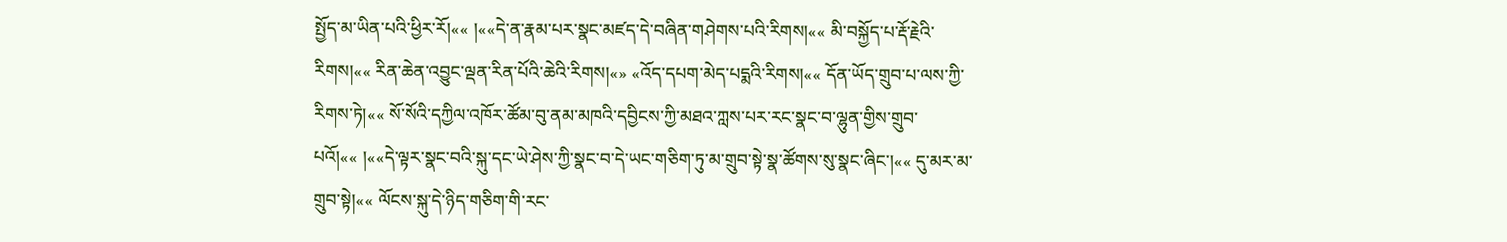སྤྱོད་མ་ཡིན་པའི་ཕྱིར་རོ།«« །««དེ་ན་རྣམ་པར་སྣང་མཛད་དེ་བཞིན་གཤེགས་པའི་རིགས།«« མི་བསྐྱོད་པ་རྡོ་རྗེའི་རིགས།«« རིན་ཆེན་འབྱུང་ལྡན་རིན་པོའི་ཆེའི་རིགས།«» «འོད་དཔག་མེད་པདྨའི་རིགས།«« དོན་ཡོད་གྲུབ་པ་ལས་ཀྱི་རིགས་ཏེ།«« སོ་སོའི་དཀྱིལ་འཁོར་ཚོམ་བུ་ནམ་མཁའི་དབྱིངས་ཀྱི་མཐའ་ཀླས་པར་རང་སྣང་བ་ལྷུན་གྱིས་གྲུབ་པའོ།«« །««དེ་ལྟར་སྣང་བའི་སྐུ་དང་ཡེ་ཤེས་ཀྱི་སྣང་བ་དེ་ཡང་གཅིག་ཏུ་མ་གྲུབ་སྟེ་སྣ་ཚོགས་སུ་སྣང་ཞིང་།«« དུ་མར་མ་གྲུབ་སྟེ།«« ལོངས་སྐུ་དེ་ཉིད་གཅིག་གི་རང་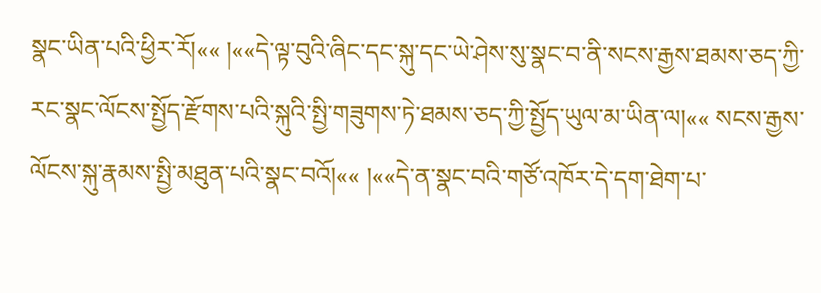སྣང་ཡིན་པའི་ཕྱིར་རོ།«« །««དེ་ལྟ་བུའི་ཞིང་དང་སྐུ་དང་ཡེ་ཤེས་སུ་སྣང་བ་ནི་སངས་རྒྱས་ཐམས་ཅད་ཀྱི་རང་སྣང་ལོངས་སྤྱོད་རྫོགས་པའི་སྐུའི་སྤྱི་གཟུགས་ཏེ་ཐམས་ཅད་ཀྱི་སྤྱོད་ཡུལ་མ་ཡིན་ལ།«« སངས་རྒྱས་ལོངས་སྐུ་རྣམས་སྤྱི་མཐུན་པའི་སྣང་བའོ།«« །««དེ་ན་སྣང་བའི་གཙོ་འཁོར་དེ་དག་ཐེག་པ་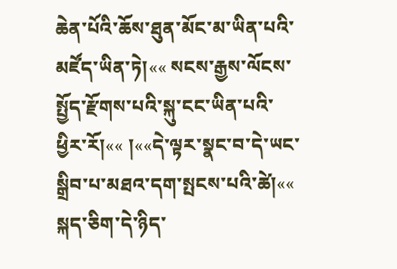ཆེན་པོའི་ཆོས་ཐུན་མོང་མ་ཡིན་པའི་མཛོད་ཡིན་ཏེ།«« སངས་རྒྱས་ལོངས་སྤྱོད་རྫོགས་པའི་སྐུ་ངང་ཡིན་པའི་ཕྱིར་རོ།«« །««དེ་ལྟར་སྣང་བ་དེ་ཡང་སྒྲིབ་པ་མཐའ་དག་སྤངས་པའི་ཚེ།«« སྐད་ཅིག་དེ་ཉིད་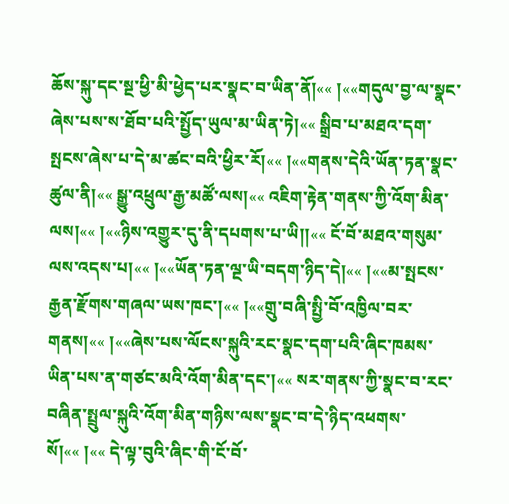ཆོས་སྐུ་དང་སྔ་ཕྱི་མི་ཕྱེད་པར་སྣང་བ་ཡིན་ནོ།«« །««གདུལ་བྱ་ལ་སྣང་ཞེས་པས་ས་ཐོབ་པའི་སྤྱོད་ཡུལ་མ་ཡིན་ཏེ།«« སྒྲིབ་པ་མཐའ་དག་སྤངས་ཞེས་པ་དེ་མ་ཚང་བའི་ཕྱིར་རོ།«« །««གནས་དེའི་ཡོན་ཏན་སྣང་ཚུལ་ནི།«« སྒྱུ་འཕྲུལ་རྒྱ་མཚོ་ལས།«« འཇིག་རྟེན་གནས་ཀྱི་འོག་མིན་ལས།«« །««ཉིས་འགྱུར་དུ་ནི་དཔགས་པ་ཡི།།«« ངོ་བོ་མཐའ་གསུམ་ལས་འདས་པ།«« །««ཡོན་ཏན་ལྔ་ཡི་བདག་ཉིད་དེ།«« །««མ་སྤངས་རྒྱན་རྫོགས་གཞལ་ཡས་ཁང་།«« །««གྲུ་བཞི་སྤྱི་བོ་འཁྱིལ་བར་གནས།«« །««ཞེས་པས་ལོངས་སྐུའི་རང་སྣང་དག་པའི་ཞིང་ཁམས་ཡིན་པས་ན་གཙང་མའི་འོག་མིན་དང་།«« སར་གནས་ཀྱི་སྣང་བ་རང་བཞིན་སྤྲུལ་སྐུའི་འོག་མིན་གཉིས་ལས་སྣང་བ་དེ་ཉིད་འཕགས་སོ།«« །«« དེ་ལྟ་བུའི་ཞིང་གི་ངོ་བོ་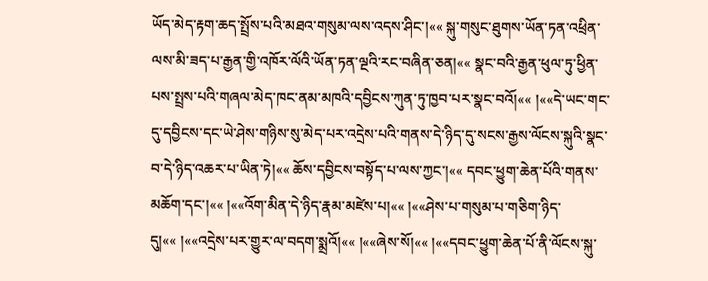ཡོད་མེད་རྟག་ཆད་སྤྲོས་པའི་མཐའ་གསུམ་ལས་འདས་ཤིང་།«« སྐུ་གསུང་ཐུགས་ཡོན་ཏན་འཕྲིན་ལས་མི་ཟད་པ་རྒྱན་གྱི་འཁོར་ལོའི་ཡོན་ཏན་ལྔའི་རང་བཞིན་ཅན།«« སྣང་བའི་རྒྱན་ཕུལ་ཏུ་ཕྱིན་པས་སྤྲས་པའི་གཞལ་མེད་ཁང་ནམ་མཁའི་དབྱིངས་ཀུན་ཏུ་ཁྱབ་པར་སྣང་བའོ།«« །««དེ་ཡང་གང་དུ་དབྱིངས་དང་ཡེ་ཤེས་གཉིས་སུ་མེད་པར་འདྲེས་པའི་གནས་དེ་ཉིད་དུ་སངས་རྒྱས་ལོངས་སྐུའི་སྣང་བ་དེ་ཉིད་འཆར་པ་ཡིན་ཏེ།«« ཆོས་དབྱིངས་བསྟོད་པ་ལས་ཀྱང་།«« དབང་ཕྱུག་ཆེན་པོའི་གནས་མཆོག་དང་།«« །««འོག་མིན་དེ་ཉིད་རྣམ་མཛེས་པ།«« །««ཤེས་པ་གསུམ་པ་གཅིག་ཉིད་དུ།«« །««འདྲེས་པར་གྱུར་ལ་བདག་སྨྲའོ།«« །««ཞེས་སོ།«« །««དབང་ཕྱུག་ཆེན་པོ་ནི་ལོངས་སྐུ་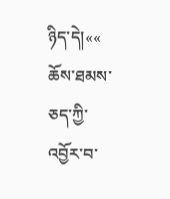ཉིད་དེ།«« ཆོས་ཐམས་ཅད་ཀྱི་འབྱོར་བ་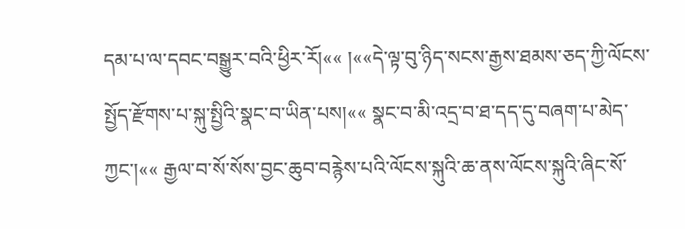དམ་པ་ལ་དབང་བསྒྱུར་བའི་ཕྱིར་རོ།«« །««དེ་ལྟ་བུ་ཉིད་སངས་རྒྱས་ཐམས་ཅད་ཀྱི་ལོངས་སྤྱོད་རྫོགས་པ་སྐུ་སྤྱིའི་སྣང་བ་ཡིན་པས།«« སྣང་བ་མི་འདྲ་བ་ཐ་དད་དུ་བཞག་པ་མེད་ཀྱང་།«« རྒྱལ་བ་སོ་སོས་བྱང་ཆུབ་བརྙེས་པའི་ལོངས་སྐུའི་ཆ་ནས་ལོངས་སྐུའི་ཞིང་སོ་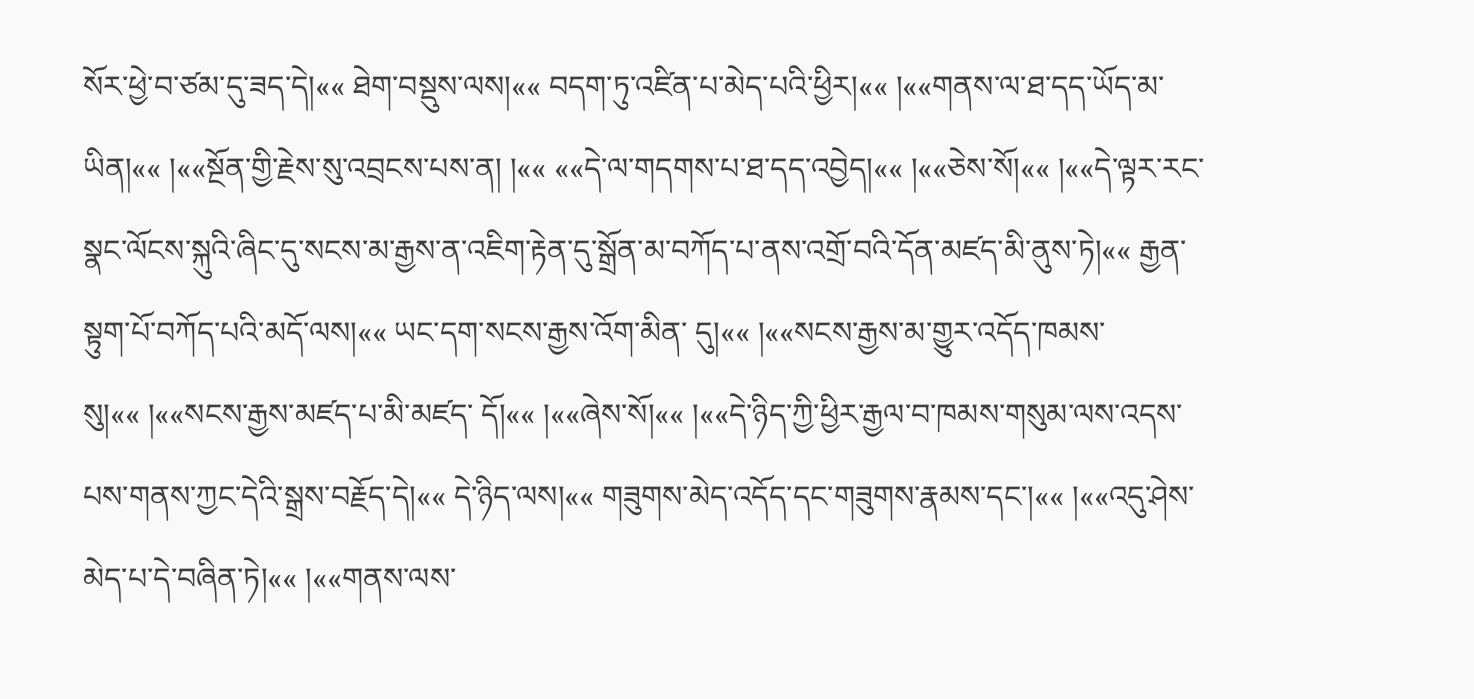སོར་ཕྱེ་བ་ཙམ་དུ་ཟད་དེ།«« ཐེག་བསྡུས་ལས།«« བདག་ཏུ་འཛིན་པ་མེད་པའི་ཕྱིར།«« །««གནས་ལ་ཐ་དད་ཡོད་མ་ཡིན།«« །««སྔོན་གྱི་རྗེས་སུ་འབྲངས་པས་ན། །«« ««དེ་ལ་གདགས་པ་ཐ་དད་འབྱེད།«« །««ཅེས་སོ།«« །««དེ་ལྟར་རང་སྣང་ལོངས་སྐུའི་ཞིང་དུ་སངས་མ་རྒྱས་ན་འཇིག་རྟེན་དུ་སྒྲོན་མ་བཀོད་པ་ནས་འགྲོ་བའི་དོན་མཛད་མི་ནུས་ཏེ།«« རྒྱན་སྟུག་པོ་བཀོད་པའི་མདོ་ལས།«« ཡང་དག་སངས་རྒྱས་འོག་མིན་ དུ།«« །««སངས་རྒྱས་མ་གྱུར་འདོད་ཁམས་སུ།«« །««སངས་རྒྱས་མཛད་པ་མི་མཛད་ དོ།«« །««ཞེས་སོ།«« །««དེ་ཉིད་ཀྱི་ཕྱིར་རྒྱལ་བ་ཁམས་གསུམ་ལས་འདས་པས་གནས་ཀྱང་དེའི་སྒྲས་བརྗོད་དེ།«« དེ་ཉིད་ལས།«« གཟུགས་མེད་འདོད་དང་གཟུགས་རྣམས་དང་།«« །««འདུ་ཤེས་མེད་པ་དེ་བཞིན་ཏེ།«« །««གནས་ལས་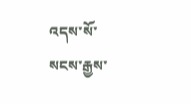འདས་སོ་སངས་རྒྱས་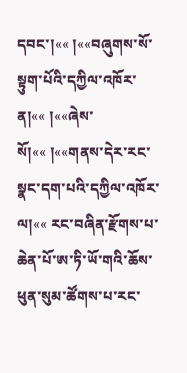དབང་།«« །««བཞུགས་སོ་སྟུག་པོའི་དཀྱིལ་འཁོར་ན།«« །««ཞེས་སོ།«« །««གནས་དེར་རང་སྣང་དག་པའི་དཀྱིལ་འཁོར་ལ།«« རང་བཞིན་རྫོགས་པ་ཆེན་པོ་ཨ་ཏི་ཡོ་གའི་ཆོས་ཕུན་སུམ་ཚོགས་པ་རང་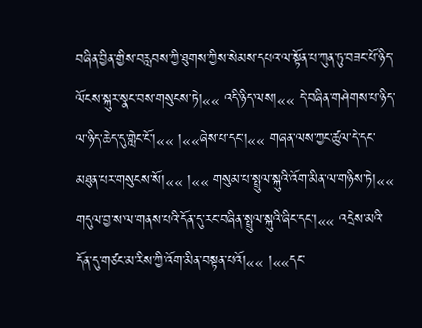བཞིན་བྱིན་གྱིས་བརླབས་ཀྱི་ཐུགས་ཀྱིས་སེམས་དཔའ་ལ་སྟོན་པ་ཀུན་ཏུ་བཟང་པོ་ཉིད་ལོངས་སྐུར་སྣང་བས་གསུངས་ཏེ།«« འདི་ཉིད་ལས།«« དེ་བཞིན་གཤེགས་པ་ཉིད་ལ་ཉིད་ཆེད་དུ་གླེང་ངོ་།«« །««ཞེས་པ་དང་།«« གཞན་ལས་ཀྱང་ཚུལ་དེ་དང་མཐུན་པར་གསུངས་སོ།«« །«« གསུམ་པ་སྤྲུལ་སྐུའི་འོག་མིན་ལ་གཉིས་ཏེ།«« གདུལ་བྱ་ས་ལ་གནས་པའི་དོན་དུ་རང་བཞིན་སྤྲུལ་སྐུའི་ཞིང་དང་།«« འདྲེས་མའི་དོན་དུ་གཙང་མ་རིས་ཀྱི་འོག་མིན་བསྟན་པའོ།«« །««དང་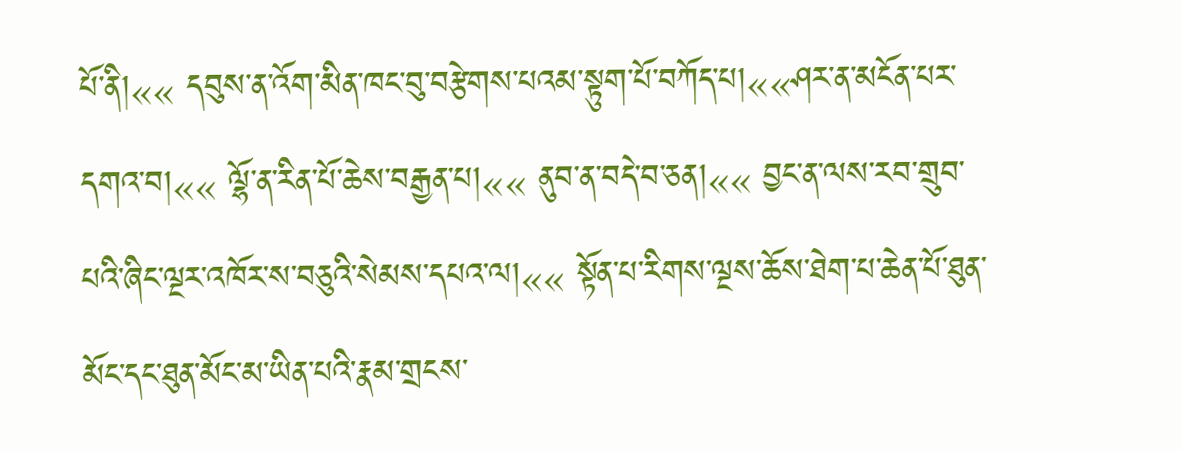པོ་ནི།«« དབུས་ན་འོག་མིན་ཁང་བུ་བརྩེགས་པའམ་སྟུག་པོ་བཀོད་པ།««ཤར་ན་མངོན་པར་དགའ་བ།«« ལྷོ་ན་རིན་པོ་ཆེས་བརྒྱན་པ།«« ནུབ་ན་བདེ་བ་ཅན།«« བྱང་ན་ལས་རབ་གྲུབ་པའི་ཞིང་ལྔར་འཁོར་ས་བཅུའི་སེམས་དཔའ་ལ།«« སྟོན་པ་རིགས་ལྔས་ཆོས་ཐེག་པ་ཆེན་པོ་ཐུན་མོང་དང་ཐུན་མོང་མ་ཡིན་པའི་རྣམ་གྲངས་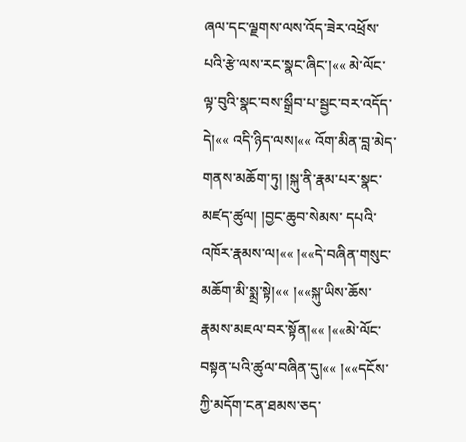ཞལ་དང་ལྗགས་ལས་འོད་ཟེར་འཕྲོས་པའི་རྩེ་ལས་རང་སྣང་ཞིང་།«« མེ་ལོང་ལྟ་བུའི་སྣང་བས་སྒྲྀབ་པ་སྦྱང་བར་འདོད་དེ།«« འདི་ཉིད་ལས།«« འོག་མིན་བླ་མེད་གནས་མཆོག་ཏུ། །སྐུ་ནི་རྣམ་པར་སྣང་མཛད་ཚུལ། །བྱང་ཆུབ་སེམས་ དཔའི་འཁོར་རྣམས་ལ།«« །««དེ་བཞིན་གསུང་མཆོག་མི་སྨྲ་སྟེ།«« །««སྐུ་ཡིས་ཆོས་རྣམས་མཇལ་བར་སྟོན།«« །««མེ་ལོང་བསྟན་པའི་ཚུལ་བཞིན་དུ།«« །««དངོས་ཀྱི་མདོག་ངན་ཐམས་ཅད་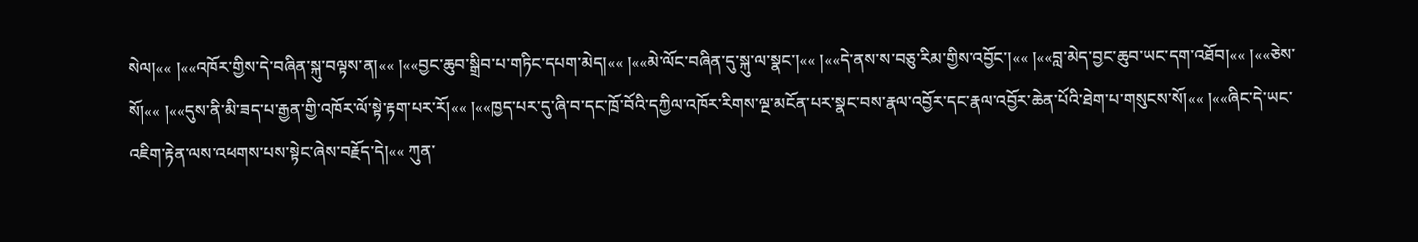སེལ།«« །««འཁོར་གྱིས་དེ་བཞིན་སྐུ་བལྟས་ན།«« །««བྱང་ཆུབ་སྒྲིབ་པ་གཏིང་དཔག་མེད།«« །««མེ་ལོང་བཞིན་དུ་སྐུ་ལ་སྣང་།«« །««དེ་ནས་ས་བཅུ་རིམ་གྱིས་འབྱོང་།«« །««བླ་མེད་བྱང་ཆུབ་ཡང་དག་འཐོབ།«« །««ཅེས་སོ།«« །««དུས་ནི་མི་ཟད་པ་རྒྱན་གྱི་འཁོར་ལོ་སྟེ་རྟག་པར་རོ།«« །««ཁྱད་པར་དུ་ཞི་བ་དང་ཁྲོ་བོའི་དཀྱིལ་འཁོར་རིགས་ལྔ་མངོན་པར་སྣང་བས་རྣལ་འབྱོར་དང་རྣལ་འབྱོར་ཆེན་པོའི་ཐེག་པ་གསུངས་སོ།«« །««ཞིང་དེ་ཡང་འཇིག་རྟེན་ལས་འཕགས་པས་སྟེང་ཞེས་བརྗོད་དེ།«« ཀུན་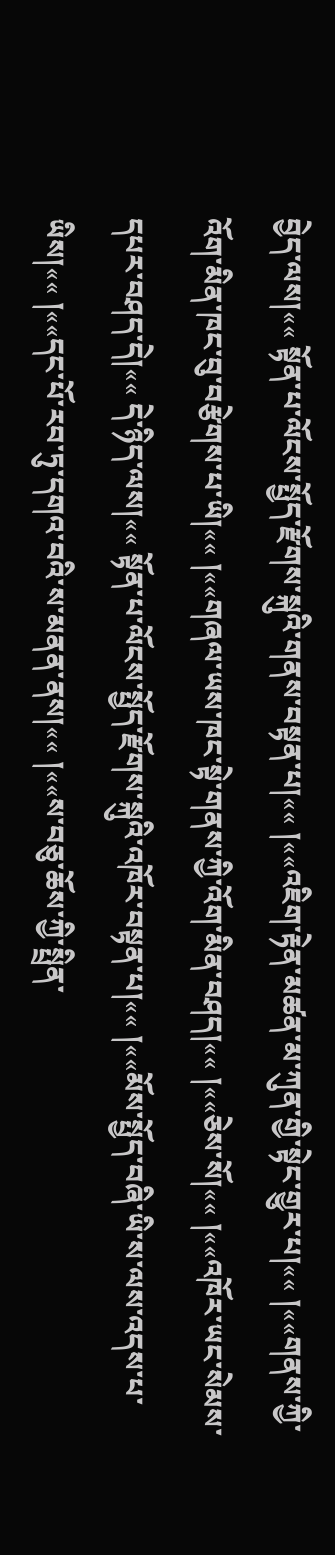བྱེད་ལས།«« སྟོན་པ་ལོངས་སྤྱོད་རྫོགས་སྐུའི་གནས་བསྟན་པ།«« །««འཇིག་རྟེན་མཚན་མ་ཀུན་གྱི་སྟེང་གྱུར་པ།«« །««གནས་ཀྱི་འོག་མིན་ཁང་བུ་བརྩེགས་པ་ཡི།«« །««གཞལ་ཡས་ཁང་སྟེ་གནས་ཀྱི་འོག་མིན་བཤད།«« །««ཅེས་སོ།«« །««འཁོར་ཡང་སེམས་དཔར་བཤད་དེ།«« དེ་ཉིད་ལས།«« སྟོན་པ་ལོངས་སྤྱོད་རྫོགས་སྐུའི་འཁོར་བསྟན་པ།«« །««མོས་སྤྱོད་བཞི་ཡི་ས་ལས་འདས་པ་ཡིས།«« །««དང་པོ་རབ་ཏུ་དགའ་བའི་ས་མནན་ནས།«« །««ས་བཅུ་ཆོས་ཀྱི་སྤྲིན་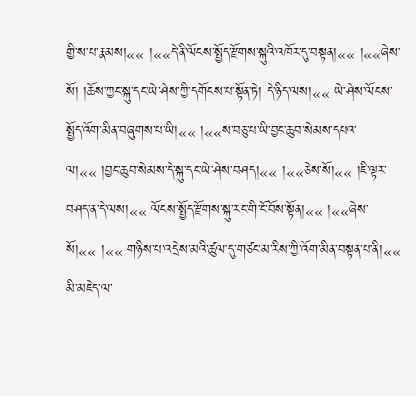གྱི་ས་པ་རྣམས།«« །««དེ་ནི་ལོངས་སྤྱོད་རྫོགས་སྐུའི་འཁོར་དུ་བསྟན།«« །««ཞེས་སོ། །ཆོས་ཀྱང་སྐུ་དང་ཡེ་ཤེས་ཀྱི་དགོངས་པ་སྟོན་ཏེ། དེ་ཉིད་ལས།«« ཡེ་ཤེས་ལོངས་སྤྱོད་འོག་མིན་བཞུགས་པ་ཡི།«« །««ས་བཅུ་པ་ཡི་བྱང་ཆུབ་སེམས་དཔའ་ ལ།«« །བྱང་ཆུབ་སེམས་དེ་སྐུ་དང་ཡེ་ཤེས་བཤད།«« །««ཅེས་སོ།«« །ཇི་ལྟར་བཤད་ན་དེ་ལས།«« ལོངས་སྤྱོད་རྫོགས་སྐུ་རང་གི་ངོ་བོས་སྟོན།«« །««ཞེས་སོ།«« །«« གཉིས་པ་འདྲེས་མའི་ཚུལ་དུ་གཙང་མ་རིས་ཀྱི་འོག་མིན་བསྟན་པ་ནི།«« མི་མཇེད་ལ་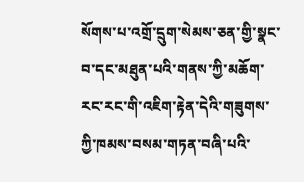སོགས་པ་འགྲོ་དྲུག་སེམས་ཅན་གྱི་སྣང་བ་དང་མཐུན་པའི་གནས་ཀྱི་མཆོག་རང་རང་གི་འཇིག་རྟེན་དེའི་གཟུགས་ཀྱི་ཁམས་བསམ་གཏན་བཞི་པའི་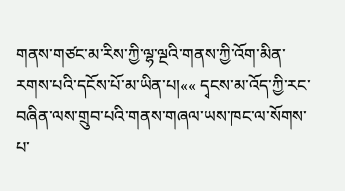གནས་གཙང་མ་རིས་ཀྱི་ལྷ་ལྔའི་གནས་ཀྱི་འོག་མིན་རགས་པའི་དངོས་པོ་མ་ཡིན་པ།«« དྭངས་མ་འོད་ཀྱི་རང་བཞིན་ལས་གྲུབ་པའི་གནས་གཞལ་ཡས་ཁང་ལ་སོགས་པ་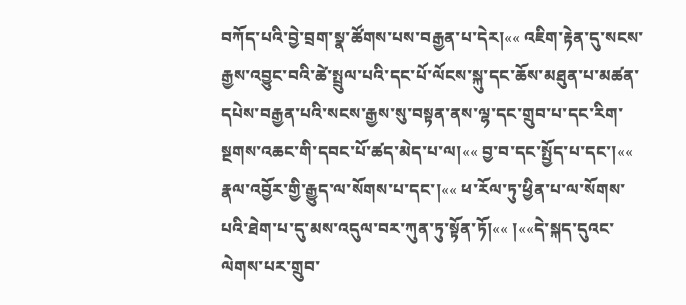བཀོད་པའི་བྱེ་བྲག་སྣ་ཚོགས་པས་བརྒྱན་པ་དེར།«« འཇིག་རྟེན་དུ་སངས་རྒྱས་འབྱུང་བའི་ཚེ་སྤྲུལ་པའི་དང་པོ་ལོངས་སྐུ་དང་ཆོས་མཐུན་པ་མཚན་དཔེས་བརྒྱན་པའི་སངས་རྒྱས་སུ་བསྟན་ནས་ལྷ་དང་གྲུབ་པ་དང་རིག་སྔགས་འཆང་གི་དབང་པོ་ཚད་མེད་པ་ལ།«« བྱ་བ་དང་སྤྱོད་པ་དང་།«« རྣལ་འབྱོར་གྱི་རྒྱུད་ལ་སོགས་པ་དང་།«« ཕ་རོལ་ཏུ་ཕྱིན་པ་ལ་སོགས་པའི་ཐེག་པ་དུ་མས་འདུལ་བར་ཀུན་ཏུ་སྟོན་ཏོ།«« །««དེ་སྐད་དུའང་ལེགས་པར་གྲུབ་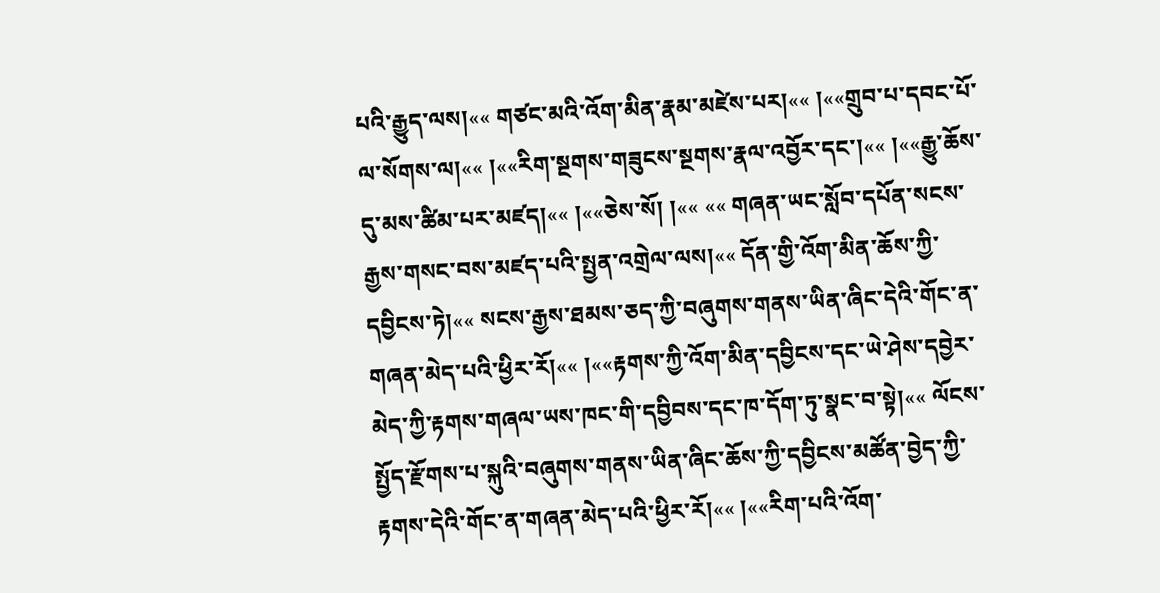པའི་རྒྱུད་ལས།«« གཙང་མའི་འོག་མིན་རྣམ་མཛེས་པར།«« །««གྲུབ་པ་དབང་པོ་ལ་སོགས་ལ།«« །««རིག་སྔགས་གཟུངས་སྔགས་རྣལ་འབྱོར་དང་།«« །««རྒྱུ་ཆོས་དུ་མས་ཚིམ་པར་མཛད།«« །««ཅེས་སོ། །«« «« གཞན་ཡང་སློབ་དཔོན་སངས་རྒྱས་གསང་བས་མཛད་པའི་སྤྱན་འགྲེལ་ལས།«« དོན་གྱི་འོག་མིན་ཆོས་ཀྱི་དབྱིངས་ཏེ།«« སངས་རྒྱས་ཐམས་ཅད་ཀྱི་བཞུགས་གནས་ཡིན་ཞིང་དེའི་གོང་ན་གཞན་མེད་པའི་ཕྱིར་རོ།«« །««རྟགས་ཀྱི་འོག་མིན་དབྱིངས་དང་ཡེ་ཤེས་དབྱེར་མེད་ཀྱི་རྟགས་གཞལ་ཡས་ཁང་གི་དབྱིབས་དང་ཁ་དོག་ཏུ་སྣང་བ་སྟེ།«« ལོངས་སྤྱོད་རྫོགས་པ་སྐུའི་བཞུགས་གནས་ཡིན་ཞིང་ཆོས་ཀྱི་དབྱིངས་མཚོན་བྱེད་ཀྱི་རྟགས་དེའི་གོང་ན་གཞན་མེད་པའི་ཕྱིར་རོ།«« །««རིག་པའི་འོག་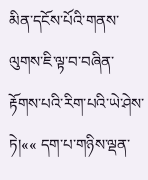མིན་དངོས་པོའི་གནས་ལུགས་ཇི་ལྟ་བ་བཞིན་རྟོགས་པའི་རིག་པའི་ཡེ་ཤེས་ཏེ།«« དག་པ་གཉིས་ལྡན་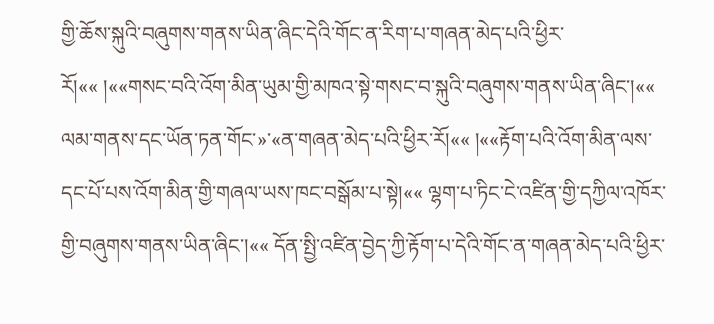གྱི་ཆོས་སྐུའི་བཞུགས་གནས་ཡིན་ཞིང་དེའི་གོང་ན་རིག་པ་གཞན་མེད་པའི་ཕྱིར་རོ།«« །««གསང་བའི་འོག་མིན་ཡུམ་གྱི་མཁའ་སྟེ་གསང་བ་སྐུའི་བཞུགས་གནས་ཡིན་ཞིང་།«« ལམ་གནས་དང་ཡོན་ཏན་གོང་»་«ན་གཞན་མེད་པའི་ཕྱིར་རོ།«« །««རྟོག་པའི་འོག་མིན་ལས་དང་པོ་པས་འོག་མིན་གྱི་གཞལ་ཡས་ཁང་བསྒོམ་པ་སྟེ།«« ལྷག་པ་ཏིང་ངེ་འཛིན་གྱི་དཀྱིལ་འཁོར་གྱི་བཞུགས་གནས་ཡིན་ཞིང་།«« དོན་སྤྱི་འཛིན་བྱེད་ཀྱི་རྟོག་པ་དེའི་གོང་ན་གཞན་མེད་པའི་ཕྱིར་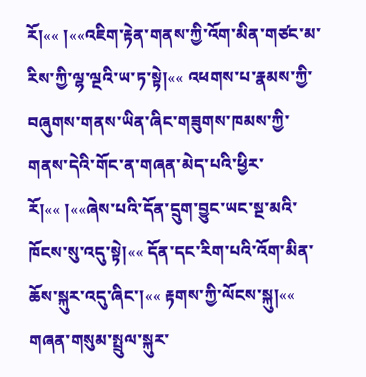རོ།«« །««འཇིག་རྟེན་གནས་ཀྱི་འོག་མིན་གཙང་མ་རིས་ཀྱི་ལྷ་ལྔའི་ཡ་ཏ་སྟེ།«« འཕགས་པ་རྣམས་ཀྱི་བཞུགས་གནས་ཡིན་ཞིང་གཟུགས་ཁམས་ཀྱི་གནས་དེའི་གོང་ན་གཞན་མེད་པའི་ཕྱིར་རོ།«« །««ཞེས་པའི་དོན་དྲུག་བྱུང་ཡང་སྔ་མའི་ཁོངས་སུ་འདུ་སྟེ།«« དོན་དང་རིག་པའི་འོག་མིན་ཆོས་སྐུར་འདུ་ཞིང་།«« རྟགས་ཀྱི་ལོངས་སྐུ།«« གཞན་གསུམ་སྤྲུལ་སྐུར་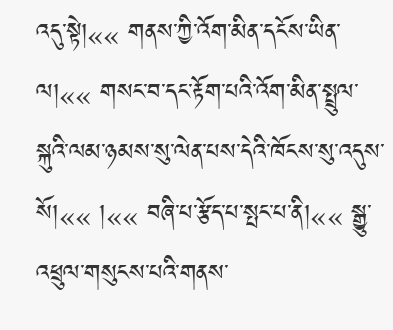འདུ་སྟེ།«« གནས་ཀྱི་འོག་མིན་དངོས་ཡིན་ལ།«« གསང་བ་དང་རྟོག་པའི་འོག་མིན་སྤྲུལ་སྐུའི་ལམ་ཉམས་སུ་ལེན་པས་དེའི་ཁོངས་སུ་འདུས་སོ།«« །«« བཞི་པ་རྩོད་པ་སྤང་པ་ནི།«« སྒྱུ་འཕྲུལ་གསུངས་པའི་གནས་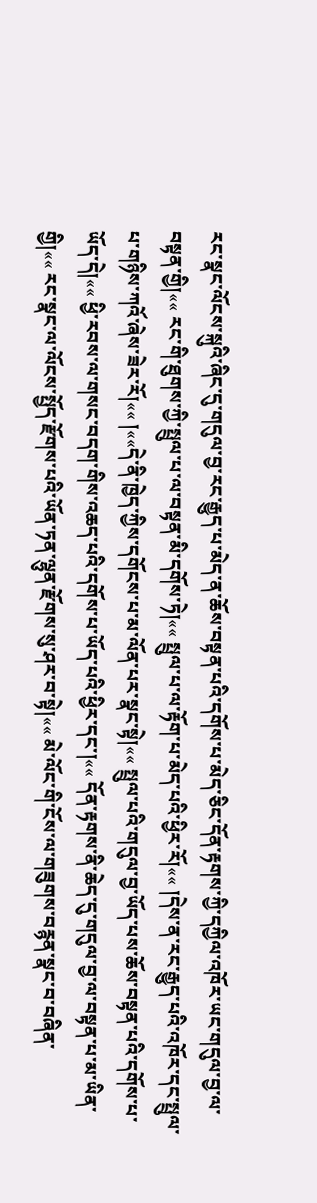རང་སྣང་ལོངས་སྐུའི་ཞིང་དུ་གདུལ་བྱ་རང་རྒྱུད་པ་མེད་ན་ཆོས་བསྟན་པའི་དགོས་པ་མེད་ཅིང་དོན་རྟགས་ཀྱི་དཀྱིལ་འཁོར་ཡང་གདུལ་བྱ་ལ་བསྟན་གྱི།«« རང་གི་ཐུགས་ཀྱི་སྤྲུལ་པ་ལ་བསྟན་མི་དགོས་ཏེ།«« སྤྲུལ་པ་ལ་རྟོག་པ་མེད་པའི་ཕྱིར་རོ།«« །དེས་ན་རང་རྒྱུད་པའི་འཁོར་དང་སྤྲུལ་པ་གཉིས་ཀའོ་ཞེས་ཟེར་རོ།«« །««དེ་ནི་ཁྱེད་ཀྱིས་དགོངས་པ་མ་ལོན་པར་སྣང་སྟེ།«« སྤྲུལ་པའི་གདུལ་བྱ་ཡོད་པས་ཆོས་བསྟན་པའི་དགོས་པ་ཡོད་དེ།«« ཕྱི་རབས་ལ་གསང་བདག་གིས་འཆད་པའི་དགོས་པ་ཡོད་པའི་ཕྱིར་དང་།«« དོན་རྟགས་ནི་ཆེད་དུ་གདུལ་བྱ་ལ་བསྟན་པ་མ་ཡིན་གྱི།«« རང་སྣང་ལ་ལོངས་སྤྱོད་རྫོགས་པའི་ཡོན་ཏན་ལྷུན་རྫོགས་སུ་ཤར་བ་སྟེ།«« མེ་ལོང་གི་ངོས་ལ་གཟུགས་བརྙན་སྣང་བ་བཞིན་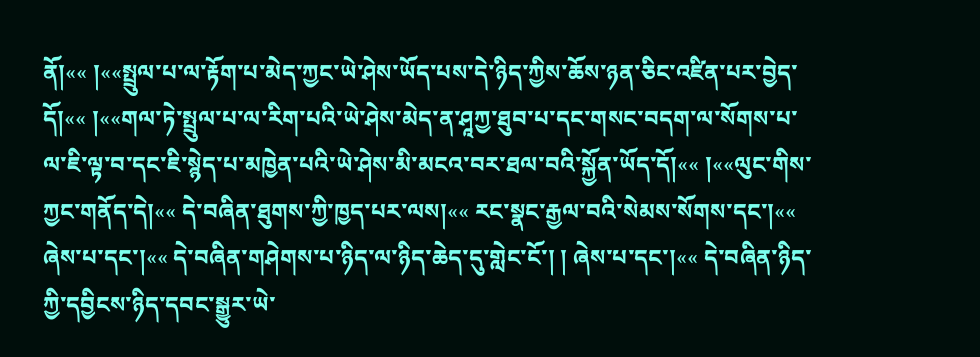ནོ།«« །««སྤྲུལ་པ་ལ་རྟོག་པ་མེད་ཀྱང་ཡེ་ཤེས་ཡོད་པས་དེ་ཉིད་ཀྱིས་ཆོས་ཉན་ཅིང་འཛིན་པར་བྱེད་དོ།«« །««གལ་ཏེ་སྤྲུལ་པ་ལ་རིག་པའི་ཡེ་ཤེས་མེད་ན་ཤཱཀྱ་ཐུབ་པ་དང་གསང་བདག་ལ་སོགས་པ་ལ་ཇི་ལྟ་བ་དང་ཇི་སྙེད་པ་མཁྱེན་པའི་ཡེ་ཤེས་མི་མངའ་བར་ཐལ་བའི་སྐྱོན་ཡོད་དོ།«« །««ལུང་གིས་ཀྱང་གནོད་དེ།«« དེ་བཞིན་ཐུགས་ཀྱི་ཁྱད་པར་ལས།«« རང་སྣང་རྒྱལ་བའི་སེམས་སོགས་དང་།«« ཞེས་པ་དང་།«« དེ་བཞིན་གཤེགས་པ་ཉིད་ལ་ཉིད་ཆེད་དུ་གླེང་ངོ་། ། ཞེས་པ་དང་།«« དེ་བཞིན་ཉིད་ཀྱི་དབྱིངས་ཉིད་དབང་སྒྱུར་ཡེ་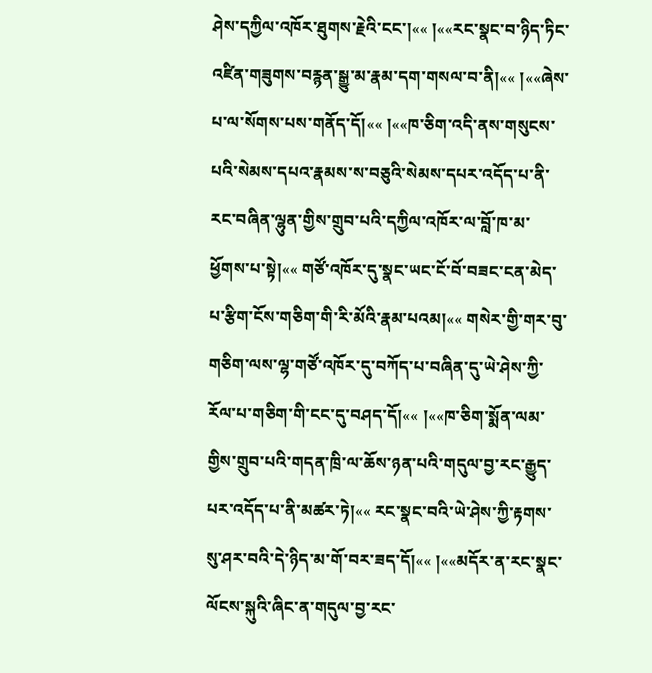ཤེས་དཀྱིལ་འཁོར་ཐུགས་རྗེའི་ངང་།«« །««རང་སྣང་བ་ཉིད་ཏིང་འཛིན་གཟུགས་བརྙན་སྒྱུ་མ་རྣམ་དག་གསལ་བ་ནི།«« །««ཞེས་པ་ལ་སོགས་པས་གནོད་དོ།«« །««ཁ་ཅིག་འདི་ནས་གསུངས་པའི་སེམས་དཔའ་རྣམས་ས་བཅུའི་སེམས་དཔར་འདོད་པ་ནི་རང་བཞིན་ལྷུན་གྱིས་གྲུབ་པའི་དཀྱིལ་འཁོར་ལ་བློ་ཁ་མ་ཕྱོགས་པ་སྟེ།«« གཙོ་འཁོར་དུ་སྣང་ཡང་ངོ་བོ་བཟང་ངན་མེད་པ་རྩིག་ངོས་གཅིག་གི་རི་མོའི་རྣམ་པའམ།«« གསེར་གྱི་གར་བུ་གཅིག་ལས་ལྷ་གཙོ་འཁོར་དུ་བཀོད་པ་བཞིན་དུ་ཡེ་ཤེས་ཀྱི་རོལ་པ་གཅིག་གི་ངང་དུ་བཤད་དོ།«« །««ཁ་ཅིག་སྨོན་ལམ་གྱིས་གྲུབ་པའི་གདན་ཁྲི་ལ་ཆོས་ཉན་པའི་གདུལ་བྱ་རང་རྒྱུད་པར་འདོད་པ་ནི་མཚར་ཏེ།«« རང་སྣང་བའི་ཡེ་ཤེས་ཀྱི་རྟགས་སུ་ཤར་བའི་དེ་ཉིད་མ་གོ་བར་ཟད་དོ།«« །««མདོར་ན་རང་སྣང་ལོངས་སྐུའི་ཞིང་ན་གདུལ་བྱ་རང་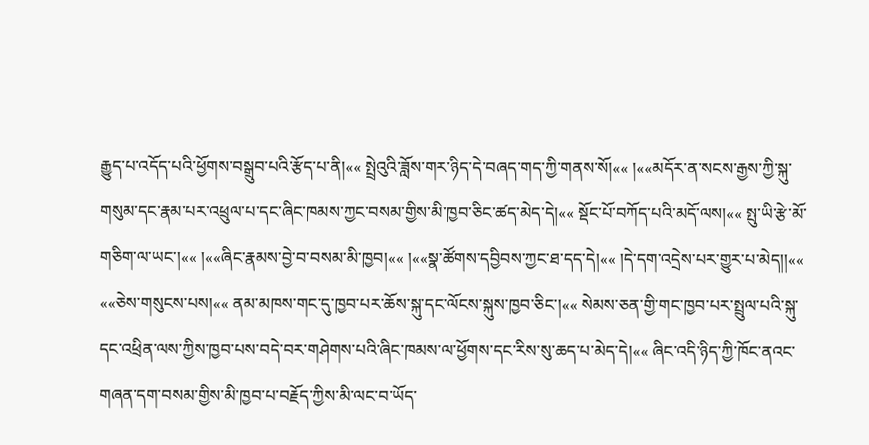རྒྱུད་པ་འདོད་པའི་ཕྱོགས་བསྒྲུབ་པའི་རྩོད་པ་ནི།«« སྤྲེའུའི་ཟློས་གར་ཉིད་དེ་བཞད་གད་ཀྱི་གནས་སོ།«« །««མདོར་ན་སངས་རྒྱས་ཀྱི་སྐུ་གསུམ་དང་རྣམ་པར་འཕྲུལ་པ་དང་ཞིང་ཁམས་ཀྱང་བསམ་གྱིས་མི་ཁྱབ་ཅིང་ཚད་མེད་དེ།«« སྡོང་པོ་བཀོད་པའི་མདོ་ལས།«« སྤུ་ཡི་རྩེ་མོ་གཅིག་ལ་ཡང་།«« །««ཞིང་རྣམས་བྱེ་བ་བསམ་མི་ཁྱབ།«« །««སྣ་ཚོགས་དབྱིབས་ཀྱང་ཐ་དད་དེ།«« །དེ་དག་འདྲེས་པར་གྱུར་པ་མེད།།«« ««ཅེས་གསུངས་པས།«« ནམ་མཁས་གང་དུ་ཁྱབ་པར་ཆོས་སྐུ་དང་ལོངས་སྐུས་ཁྱབ་ཅིང་།«« སེམས་ཅན་གྱི་གང་ཁྱབ་པར་སྤྲུལ་པའི་སྐུ་དང་འཕྲིན་ལས་ཀྱིས་ཁྱབ་པས་བདེ་བར་གཤེགས་པའི་ཞིང་ཁམས་ལ་ཕྱོགས་དང་རིས་སུ་ཆད་པ་མེད་དེ།«« ཞིང་འདི་ཉིད་ཀྱི་ཁོང་ནའང་གཞན་དག་བསམ་གྱིས་མི་ཁྱབ་པ་བརྗོད་ཀྱིས་མི་ལང་བ་ཡོད་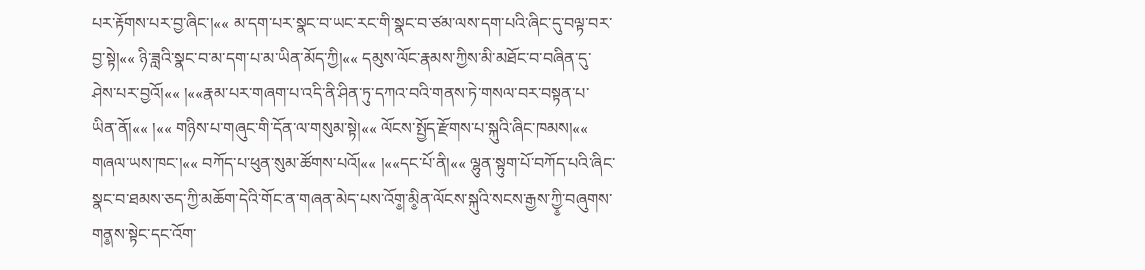པར་རྟོགས་པར་བྱ་ཞིང་།«« མ་དག་པར་སྣང་བ་ཡང་རང་གི་སྣང་བ་ཙམ་ལས་དག་པའི་ཞིང་དུ་བལྟ་བར་བྱ་སྟེ།«« ཉི་ཟླའི་སྣང་བ་མ་དག་པ་མ་ཡིན་མོད་ཀྱི།«« དམུས་ལོང་རྣམས་ཀྱིས་མི་མཐོང་བ་བཞིན་དུ་ཤེས་པར་བྱའོ།«« །««རྣམ་པར་གཞག་པ་འདི་ནི་ཤིན་ཏུ་དཀའ་བའི་གནས་ཏེ་གསལ་བར་བསྟན་པ་ཡིན་ནོ།«« །«« གཉིས་པ་གཞུང་གི་དོན་ལ་གསུམ་སྟེ།«« ལོངས་སྤྱོད་རྫོགས་པ་སྐུའི་ཞིང་ཁམས།«« གཞལ་ཡས་ཁང་།«« བཀོད་པ་ཕུན་སུམ་ཚོགས་པའོ།«« །««དང་པོ་ནི།«« ལྷུན་སྟུག་པོ་བཀོད་པའི་ཞིང་སྣང་བ་ཐམས་ཅད་ཀྱི་མཆོག་དེའི་གོང་ན་གཞན་མེད་པས་འོག༵་མི༵ན་ལོངས་སྐུའི་སངས་རྒྱས་ཀྱི༵་བཞུགས་གན༵ས་སྟེང་དང་འོག་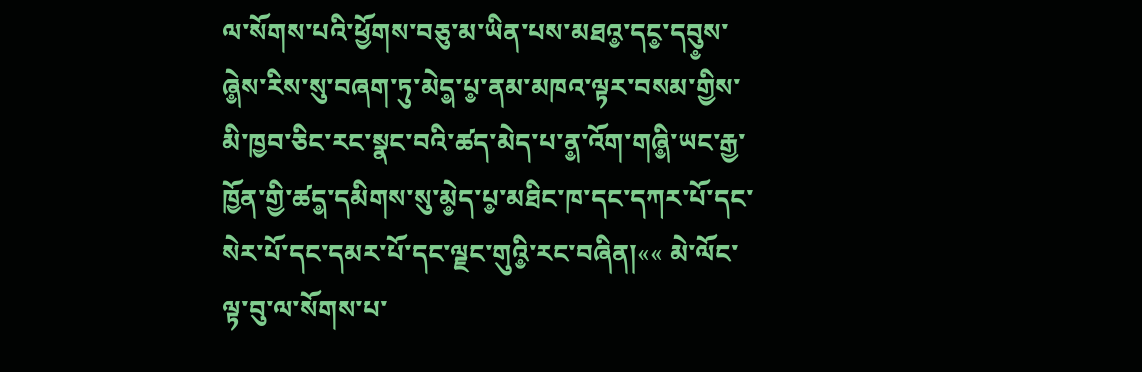ལ་སོགས་པའི་ཕྱོགས་བཅུ་མ་ཡིན་པས་མཐའ༵་དང༵་དབུ༵ས་ཞེ༵ས་རིས་སུ་བཞག་ཏུ་མེད༵་པ༵་ནམ་མཁའ་ལྟར་བསམ་གྱིས་མི་ཁྱབ་ཅིང་རང་སྣང་བའི་ཚད་མེད་པ་ན༵་འོག་གཞི༵་ཡང་རྒྱ་ཁྱོན་གྱི་ཚད༵་དམིགས་སུ་མེ༵ད་པ༵་མཐིང་ཁ་དང་དཀར་པོ་དང་སེར་པོ་དང་དམར་པོ་དང་ལྗང་གུའི༵་རང་བཞིན།«« མེ་ལོང་ལྟ་བུ་ལ་སོགས་པ་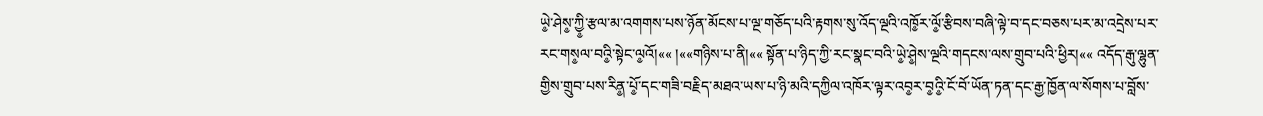ཡེ༵་ཤེས༵་ཀྱི༵་རྩལ་མ་འགགས་པས་ཉོན་མོངས་པ་ལྔ་གཅོད་པའི་རྟགས་སུ་འོད་ལྔའི་འཁོ༵ར་ལོ༵་རྩིབས་བཞི་ལྟེ་བ་དང་བཅས་པར་མ་འདྲེས་པར་རང་གས༵ལ་བའི༵་སྟེང་ལ༵འོ།«« །««གཉིས་པ་ནི།«« སྟོན་པ་ཉིད་ཀྱི་རང་སྣང་བའི་ཡེ༵་ཤེ༵ས་ལྔའི་གདངས་ལས་གྲུབ་པའི་ཕྱིར།«« འདོད་རྒུ་ལྷུན་གྱིས་གྲུབ་པས་རིན༵་པོ༵་དང་གཟི་བརྗིད་མཐའ་ཡས་པ་ཉི་མའི་དཀྱིལ་འཁོར་ལྟར་འབ༵ར་བ༵འི༵་ངོ་བོ་ཡོན་ཏན་དང་རྒྱ་ཁྱོན་ལ་སོགས་པ་བློས་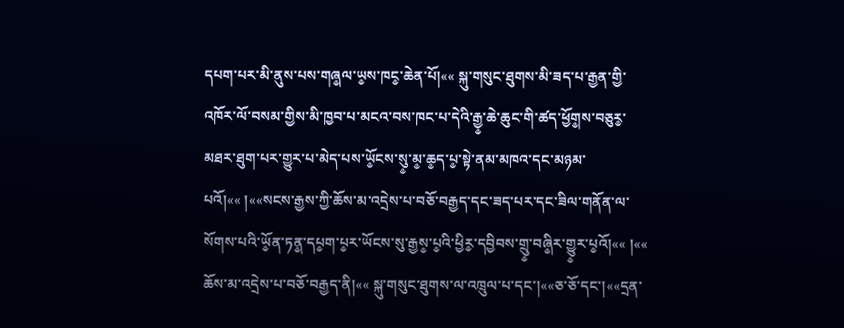དཔག་པར་མི་ནུས་པས་གཞ༵ལ་ཡ༵ས་ཁང༵་ཆེན་པོ།«« སྐུ་གསུང་ཐུགས་མི་ཟད་པ་རྒྱན་གྱི་འཁོར་ལོ་བསམ་གྱིས་མི་ཁྱབ་པ་མངའ་བས་ཁང་པ་དེའི་རྒྱ༵་ཆེ་ཆུང་གི་ཚད་ཕྱོག༵ས་བཅུར༵་མཐར་ཐུག་པར་གྱུར་པ་མེད་པས་ཡོ༵ངས་སུ༵་མ༵་ཆ༵ད་པ༵་སྟེ་ནམ་མཁའ་དང་མཉམ་པའོ།«« །««སངས་རྒྱས་ཀྱི་ཆོས་མ་འདྲེས་པ་བཅོ་བརྒྱད་དང་ཟད་པར་དང་ཟིལ་གནོན་ལ་སོགས་པའི་ཡོ༵ན་ཏན༵་དཔ༵ག་པ༵ར་ཡོངས་སུ་རྒྱས༵་པ༵འི་ཕྱིར༵་དབྱིབས་གྲུ༵་བཞི༵ར་གྱུ༵ར་པ༵འོ།«« །«« ཆོས་མ་འདྲེས་པ་བཅོ་བརྒྱད་ནི།«« སྐུ་གསུང་ཐུགས་ལ་འཁྲུལ་པ་དང་།««ཅ་ཅོ་དང་།««དྲན་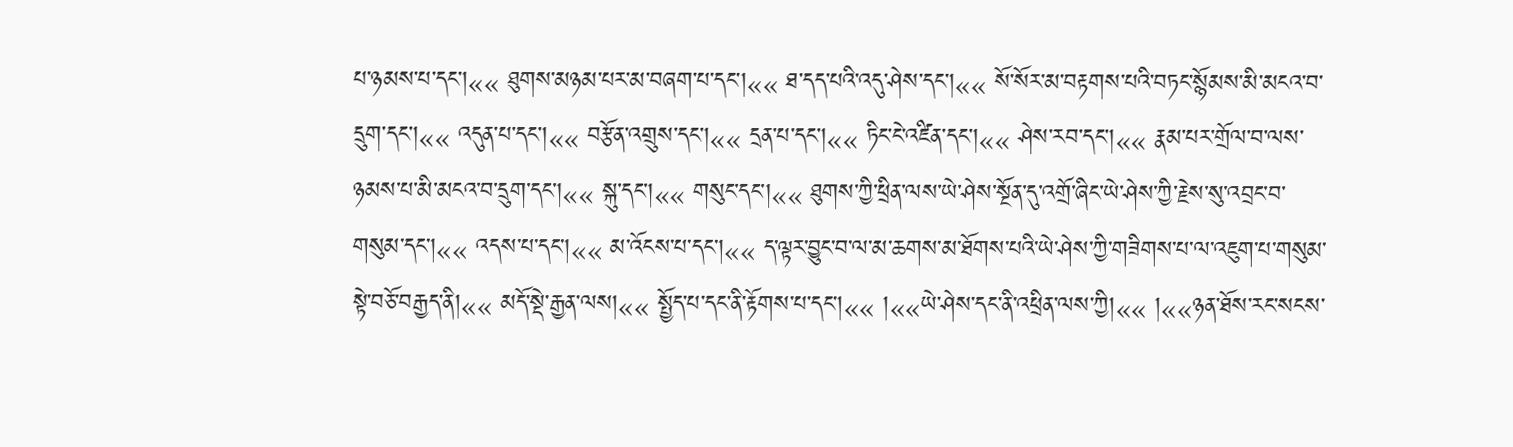པ་ཉམས་པ་དང་།«« ཐུགས་མཉམ་པར་མ་བཞག་པ་དང་།«« ཐ་དད་པའི་འདུ་ཤེས་དང་།«« སོ་སོར་མ་བརྟགས་པའི་བཏང་སྙོམས་མི་མངའ་བ་དྲུག་དང་།«« འདུན་པ་དང་།«« བརྩོན་འགྲུས་དང་།«« དྲན་པ་དང་།«« ཏིང་ངེ་འཛིན་དང་།«« ཤེས་རབ་དང་།«« རྣམ་པར་གྲོལ་བ་ལས་ཉམས་པ་མི་མངའ་བ་དྲུག་དང་།«« སྐུ་དང་།«« གསུང་དང་།«« ཐུགས་ཀྱི་ཕྲིན་ལས་ཡེ་ཤེས་སྔོན་དུ་འགྲོ་ཞིང་ཡེ་ཤེས་ཀྱི་རྗེས་སུ་འབྲང་བ་གསུམ་དང་།«« འདས་པ་དང་།«« མ་འོངས་པ་དང་།«« ད་ལྟར་བྱུང་བ་ལ་མ་ཆགས་མ་ཐོགས་པའི་ཡེ་ཤེས་ཀྱི་གཟིགས་པ་ལ་འཇུག་པ་གསུམ་སྟེ་བཅོ་བརྒྱད་ནི།«« མདོ་སྡེ་རྒྱན་ལས།«« སྤྱོད་པ་དང་ནི་རྟོགས་པ་དང་།«« །««ཡེ་ཤེས་དང་ནི་འཕྲིན་ལས་ཀྱི།«« །««ཉན་ཐོས་རང་སངས་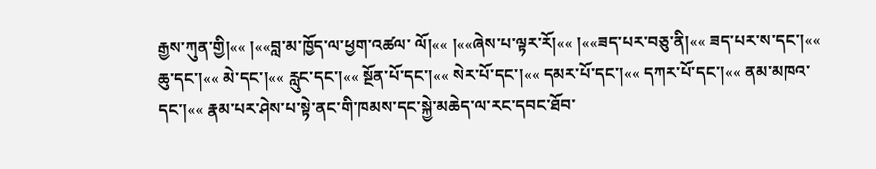རྒྱས་ཀུན་གྱི།«« །««བླ་མ་ཁྱོད་ལ་ཕྱག་འཚལ་ ལོ།«« །««ཞེས་པ་ལྟར་རོ།«« །««ཟད་པར་བཅུ་ནི།«« ཟད་པར་ས་དང་།«« ཆུ་དང་།«« མེ་དང་།«« རླུང་དང་།«« སྔོན་པོ་དང་།«« སེར་པོ་དང་།«« དམར་པོ་དང་།«« དཀར་པོ་དང་།«« ནམ་མཁའ་དང་།«« རྣམ་པར་ཤེས་པ་སྟེ་ནང་གི་ཁམས་དང་སྐྱེ་མཆེད་ལ་རང་དབང་ཐོབ་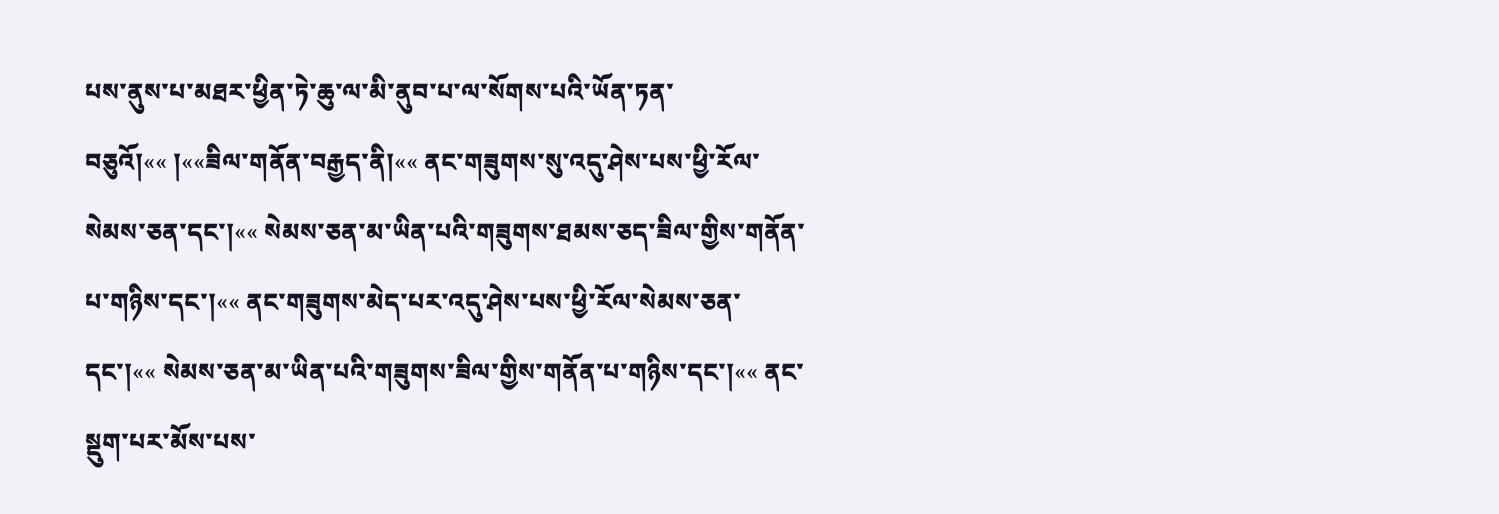པས་ནུས་པ་མཐར་ཕྱིན་ཏེ་ཆུ་ལ་མི་ནུབ་པ་ལ་སོགས་པའི་ཡོན་ཏན་ བཅུའོ།«« །««ཟིལ་གནོན་བརྒྱད་ནི།«« ནང་གཟུགས་སུ་འདུ་ཤེས་པས་ཕྱི་རོལ་སེམས་ཅན་དང་།«« སེམས་ཅན་མ་ཡིན་པའི་གཟུགས་ཐམས་ཅད་ཟིལ་གྱིས་གནོན་པ་གཉིས་དང་།«« ནང་གཟུགས་མེད་པར་འདུ་ཤེས་པས་ཕྱི་རོལ་སེམས་ཅན་དང་།«« སེམས་ཅན་མ་ཡིན་པའི་གཟུགས་ཟིལ་གྱིས་གནོན་པ་གཉིས་དང་།«« ནང་སྡུག་པར་མོས་པས་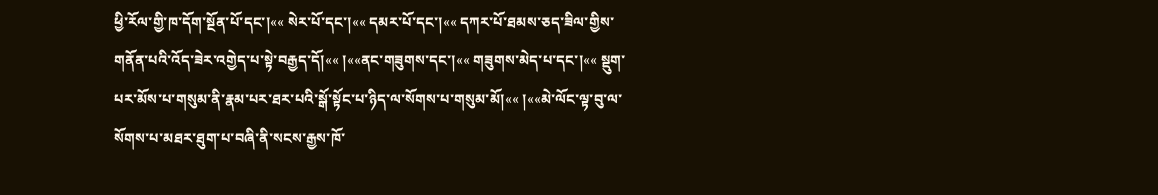ཕྱི་རོལ་གྱི་ཁ་དོག་སྔོན་པོ་དང་།«« སེར་པོ་དང་།«« དམར་པོ་དང་།«« དཀར་པོ་ཐམས་ཅད་ཟིལ་གྱིས་གནོན་པའི་འོད་ཟེར་འགྱེད་པ་སྟེ་བརྒྱད་དོ།«« །««ནང་གཟུགས་དང་།«« གཟུགས་མེད་པ་དང་།«« སྡུག་པར་མོས་པ་གསུམ་ནི་རྣམ་པར་ཐར་པའི་སྒོ་སྟོང་པ་ཉིད་ལ་སོགས་པ་གསུམ་མོ།«« །««མེ་ལོང་ལྟ་བུ་ལ་སོགས་པ་མཐར་ཐུག་པ་བཞི་ནི་སངས་རྒྱས་ཁོ་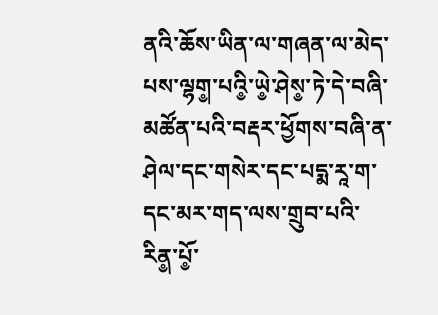ནའི་ཆོས་ཡིན་ལ་གཞན་ལ་མེད་པས་ལྷག༵་པའི༵་ཡེ༵་ཤེས༵་ཏེ་དེ་བཞི་མཚོན་པའི་བརྡར་ཕྱོགས་བཞི་ན་ཤེལ་དང་གསེར་དང་པདྨ་རཱ་ག་དང་མར་གད་ལས་གྲུབ་པའི་རིན༵་པོ༵་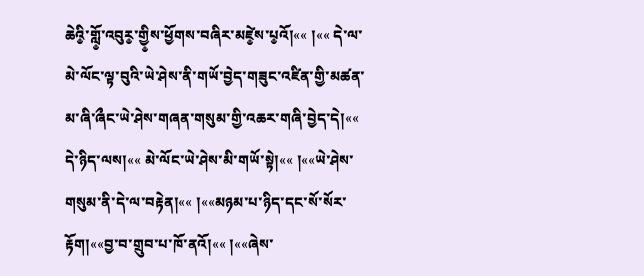ཆེའི༵་གློ༵་འབུར༵་གྱི༵ས་ཕྱོགས་བཞིར་མཛེ༵ས་པ༵འོ།«« །«« དེ་ལ་མེ་ལོང་ལྟ་བུའི་ཡེ་ཤེས་ནི་གཡོ་བྱེད་གཟུང་འཛིན་གྱི་མཚན་མ་ཞི་ཞྀང་ཡེ་ཤེས་གཞན་གསུམ་གྱི་འཆར་གཞི་བྱེད་དེ།«« དེ་ཉིད་ལས།«« མེ་ལོང་ཡེ་ཤེས་མི་གཡོ་སྟེ།«« །««ཡེ་ཤེས་གསུམ་ནི་དེ་ལ་བརྟེན།«« །««མཉམ་པ་ཉིད་དང་སོ་སོར་རྟོག།««བྱ་བ་གྲུབ་པ་ཁོ་ནའོ།«« །««ཞེས་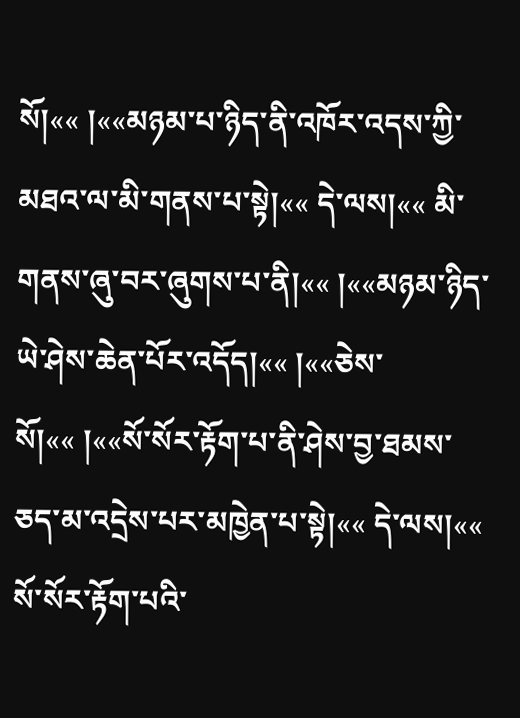སོ།«« །««མཉམ་པ་ཉིད་ནི་འཁོར་འདས་ཀྱི་མཐའ་ལ་མི་གནས་པ་སྟེ།«« དེ་ལས།«« མི་གནས་ཞུ་བར་ཞུགས་པ་ནི།«« །««མཉམ་ཉིད་ཡེ་ཤེས་ཆེན་པོར་འདོད།«« །««ཅེས་སོ།«« །««སོ་སོར་རྟོག་པ་ནི་ཤེས་བྱ་ཐམས་ཅད་མ་འདྲེས་པར་མཁྱེན་པ་སྟེ།«« དེ་ལས།«« སོ་སོར་རྟོག་པའི་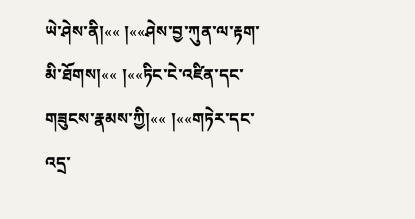ཡེ་ཤེས་ནི།«« །««ཤེས་བྱ་ཀུན་ལ་རྟག་མི་ཐོགས།«« །««ཏིང་ངེ་འཛིན་དང་གཟུངས་རྣམས་ཀྱི།«« །««གཏེར་དང་འདྲ་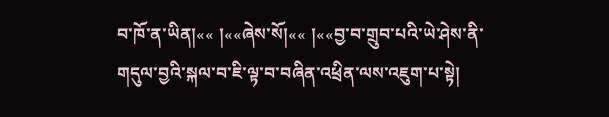བ་ཁོ་ན་ཡིན།«« །««ཞེས་སོ།«« །««བྱ་བ་གྲུབ་པའི་ཡེ་ཤེས་ནི་གདུལ་བྱའི་སྐལ་བ་ཇི་ལྟ་བ་བཞིན་འཕྲིན་ལས་འཇུག་པ་སྟེ།